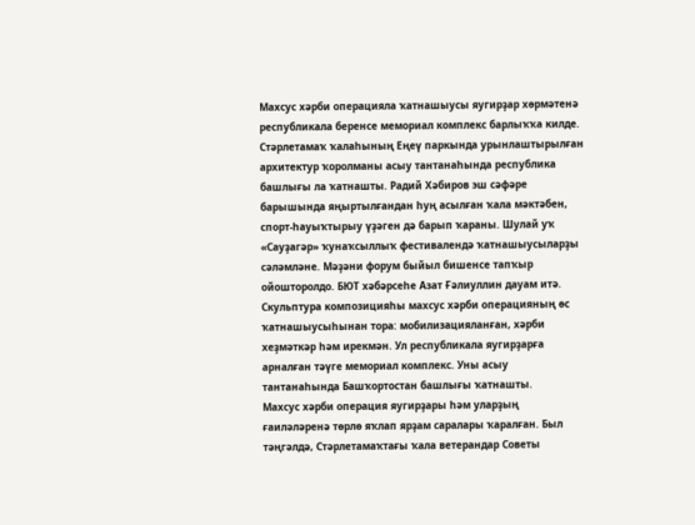Махсус хәрби операцияла ҡатнашыусы яугирҙар хөрмәтенә республикала беренсе мемориал комплекс барлыҡҡа килде. Стәрлетамаҡ ҡалаһының Еңеү паркында урынлаштырылған архитектур ҡоролманы асыу тантанаһында республика башлығы ла ҡатнашты. Радий Хәбиров эш сәфәре барышында яңыртылғандан һуң асылған ҡала мәктәбен, спорт-һауыҡтырыу үҙәген дә барып ҡараны. Шулай уҡ «Сауҙагәр» ҡунаҡсыллыҡ фестивалендә ҡатнашыусыларҙы сәләмләне. Мәҙәни форум быйыл бишенсе тапҡыр ойошторолдо. БЮТ хәбәрсеһе Азат Ғәлиуллин дауам итә.
Скульптура композицияһы махсус хәрби операцияның өс ҡатнашыусыһынан тора: мобилизацияланған, хәрби хеҙмәткәр һәм ирекмән. Ул республикала яугирҙарға арналған тәүге мемориал комплекс. Уны асыу тантанаһында Башҡортостан башлығы ҡатнашты.
Махсус хәрби операция яугирҙары һәм уларҙың ғаиләләренә төрлө яҡлап ярҙам саралары ҡаралған. Был тәңгәлдә, Стәрлетамаҡтағы ҡала ветерандар Советы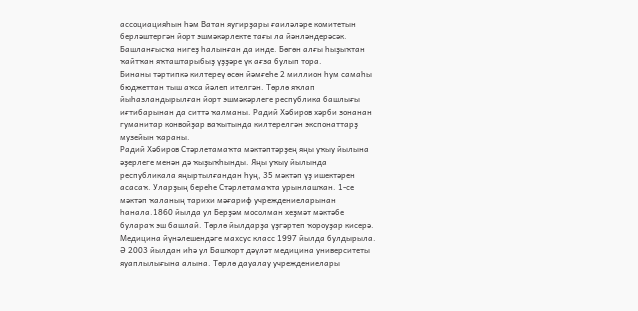ассоциацияһын һәм Ватан яугирҙары ғаиләләре комитетын берләштергән йорт эшмәкәрлекте тағы ла йәнләндерәсәк. Башланғысҡа нигеҙ һалынған да инде. Бөгөн алғы һыҙыҡтан ҡайтҡан яҡташтарыбыҙ үҙҙәре үк ағза булып тора.
Бинаны тәртипкә килтереү өсөн йәмғеһе 2 миллион һум самаһы бюджеттан тыш аҡса йәлеп ителгән. Төрлө яҡлап йыһазландырылған йорт эшмәкәрлеге республика башлығы иғтибарынан да ситтә ҡалманы. Радий Хәбиров хәрби зонанан гуманитар конвойҙар ваҡытында килтерелгән экспонаттарҙ музейын ҡараны.
Радий Хәбиров Стәрлетамаҡта мәктәптәрҙең яңы уҡыу йылына әҙерлеге менән дә ҡыҙыҡһынды. Яңы уҡыу йылында республикала яңыртылғандан һуң, 35 мәктәп үҙ ишектәрен асасаҡ. Уларҙың береһе Стәрлетамаҡта урынлашҡан. 1-се мәктәп ҡаланың тарихи мәғариф учреждениеларынан һанала.1860 йылда ул Берҙәм мосолман хеҙмәт мәктәбе булараҡ эш башлай. Төрлө йылдарҙа үҙгәртеп ҡороуҙар кисерә.
Медицина йүнәлешендәге махсус класс 1997 йылда булдырыла. Ә 2003 йылдан иһә ул Башҡорт дәүләт медицина университеты яуаплылығына алына. Төрлө дауалау учреждениелары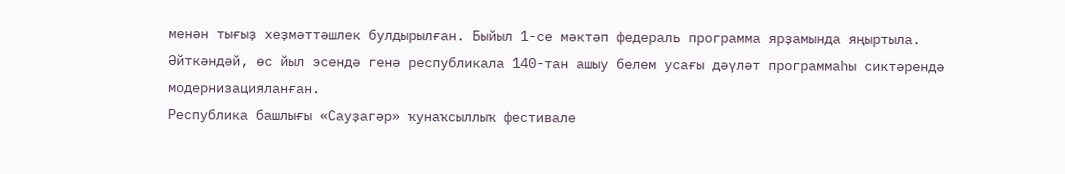менән тығыҙ хеҙмәттәшлек булдырылған. Быйыл 1-се мәктәп федераль программа ярҙамында яңыртыла. Әйткәндәй, өс йыл эсендә генә республикала 140-тан ашыу белем усағы дәүләт программаһы сиктәрендә модернизацияланған.
Республика башлығы «Сауҙагәр» ҡунаҡсыллыҡ фестивале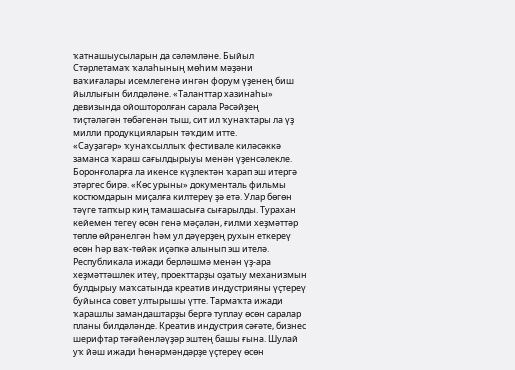ҡатнашыусыларын да сәләмләне. Быйыл Стәрлетамаҡ ҡалаһының мөһим мәҙәни ваҡиғалары исемлегенә ингән форум үҙенең биш йыллығын билдәләне. «Таланттар хазинаһы» девизында ойошторолған сарала Рәсәйҙең тиҫтәләгән төбәгенән тыш, сит ил ҡунаҡтары ла үҙ милли продукцияларын тәҡдим итте.
«Сауҙагәр» ҡунаҡсыллыҡ фестивале киләсәккә заманса ҡараш сағылдырыуы менән үҙенсәлекле. Боронғоларға ла икенсе күҙлектән ҡарап эш итергә этәргес бирә. «Көс урыны» документаль фильмы костюмдарын миҫалға килтереү ҙә етә. Улар бөгөн тәүге тапҡыр киң тамашасыға сығарылды. Турахан кейемен тегеү өсөн генә мәҫәлән, ғилми хеҙмәттәр төплө өйрәнелгән һәм ул дәүерҙең рухын еткереү өсөн һәр ваҡ-төйәк иҫәпкә алынып эш ителә.
Республикала ижади берләшмә менән үҙ-ара хеҙмәттәшлек итеү, проекттарҙы оҙатыу механизмын булдырыу маҡсатында креатив индустрияны үҫтереү буйынса совет ултырышы үтте. Тармаҡта ижади ҡарашлы замандаштарҙы бергә туплау өсөн саралар планы билдәләнде. Креатив индустрия сәғәте, бизнес шерифтар тәғәйенләүҙәр эштең башы ғына. Шулай уҡ йәш ижади һөнәрмәндәрҙе үҫтереү өсөн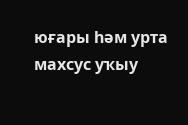юғары һәм урта махсус уҡыу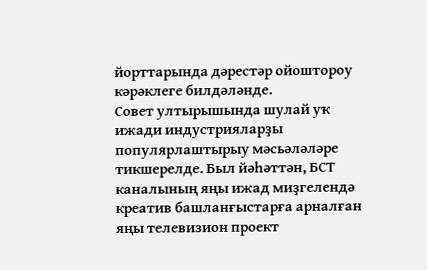йорттарында дәрестәр ойоштороу кәрәклеге билдәләнде.
Совет ултырышында шулай уҡ ижади индустрияларҙы популярлаштырыу мәсьәләләре тикшерелде. Был йәһәттән, БСТ каналының яңы ижад миҙгелендә креатив башланғыстарға арналған яңы телевизион проект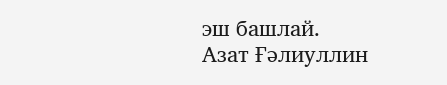эш башлай.
Азат Ғәлиуллин